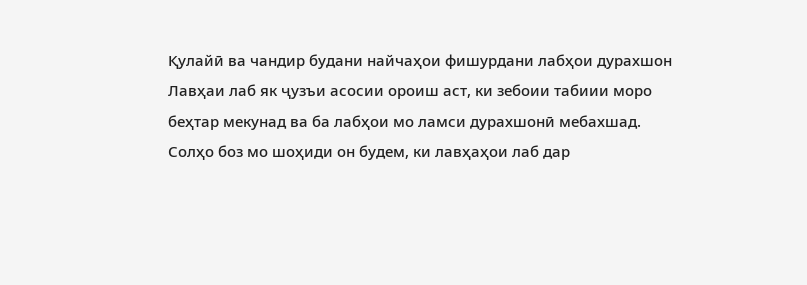Қулайӣ ва чандир будани найчаҳои фишурдани лабҳои дурахшон
Лавҳаи лаб як ҷузъи асосии ороиш аст, ки зебоии табиии моро беҳтар мекунад ва ба лабҳои мо ламси дурахшонӣ мебахшад. Солҳо боз мо шоҳиди он будем, ки лавҳаҳои лаб дар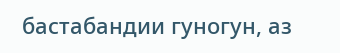бастабандии гуногун, аз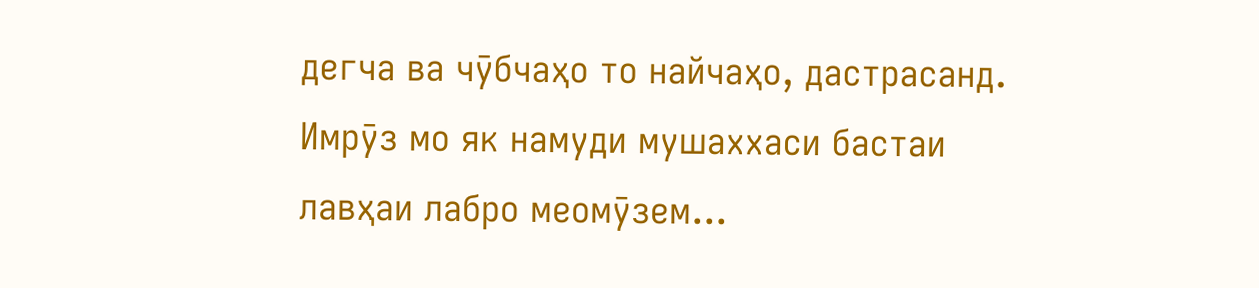дегча ва чӯбчаҳо то найчаҳо, дастрасанд. Имрӯз мо як намуди мушаххаси бастаи лавҳаи лабро меомӯзем...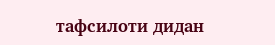тафсилоти дидан